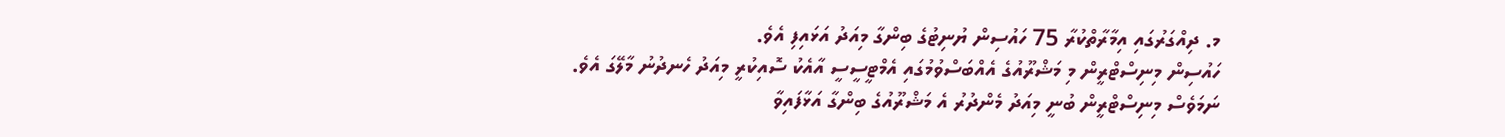މ. ދިއްގަރުގައި އިމާރާތްކުރާ 75 ހައުސިން ޔުނިޓުގެ ބިންގާ މިއަދު އަޅައިފި އެވެ.
ހައުސިން މިނިސްޓްރީން މި މަޝްރޫއުގެ އެއްބަސްވުމުގައި އެމްޓީސީސީ އާއެކު ސޮއިކުރީ މިއަދު ހެނދުނު މާލޭގަ އެވެ. ނަމަވެސް މިނިސްޓްރީން ބުނީ މިއަދު މެންދުރު އެ މަޝްރޫއުގެ ބިންގާ އަޅާފައިވާ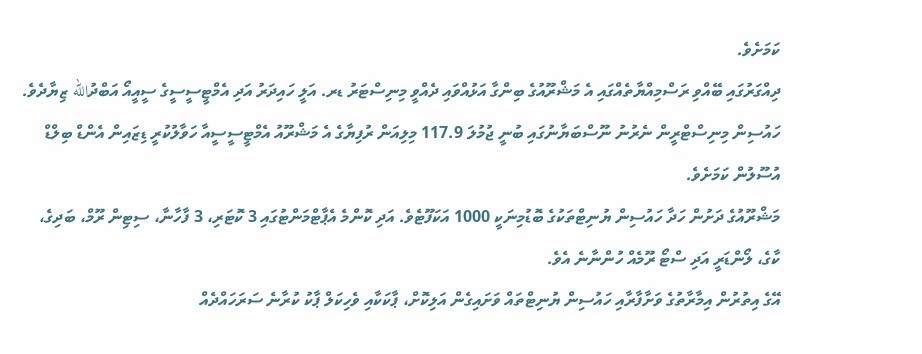ކަމަށެވެ.
ދިއްގަރުގައި ބޭއްވި ރަސްމިއްޔާތެއްގައި އެ މަޝްރޫއުގެ ބިންގާ އަޅުއްވައި ދެއްވީ މިނިސްޓަރު ޑރ. އަލީ ހައިދަރު އަދި އެމްޓީސީސީގެ ސީއީއޯ އަބްދުالله ޒިޔާދެވެ.
ހައުސިން މިނިސްޓްރީން ނެރުނު ނޫސްބަޔާނުގައި ބުނީ ޖުމުލަ 117.9 މިލިއަން ރުފިޔާގެ އެ މަޝްރޫއު އެމްޓީސީސީއާ ހަވާލުކުރީ ޑިޒައިން އެންޑް ބިލްޑް އުސޫލުން ކަމަށެވެ.
މަޝްރޫއުގެ ދަށުން ހަދާ ހައުސިން ޔުނިޓްތަކުގެ ބޮޑުމިނަކީ 1000 އަކަފޫޓެވެ. އަދި ކޮންމެ އެޕާޓްމަންޓުގައި 3 ކޮޓަރި، 3 ފާހާނާ، ސިޓިން ރޫމް، ބަދިގެ، ކާގެ، ލޯންޑަރީ އަދި ސްޓޯ ރޫމެއް ހުންނާނެ އެވެ.
އޭގެ އިތުރުން އިމާރާތުގެ ވަށާފާރާއި ހައުސިން ޔުނިޓްތައް ވަށައިގެން އަލިކޮށް، ޕާކަކާއި ވެހިކަލް ޕާކު ކުރާނެ ސަރަހައްދެއް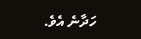ހަދާނެ އެވެ.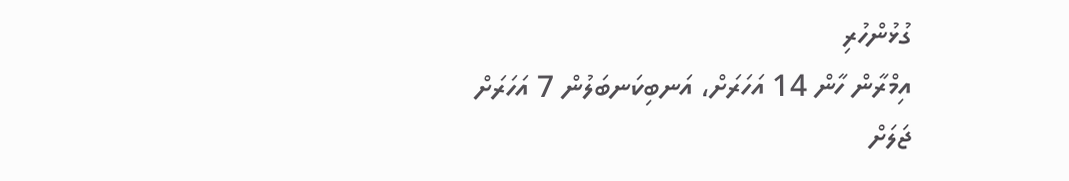ގުޅުންހުރި
އިމްރާން ހާން 14 އަހަރަށް، އަނބިކަނބަލުން 7 އަހަރަށް ޖަލަށް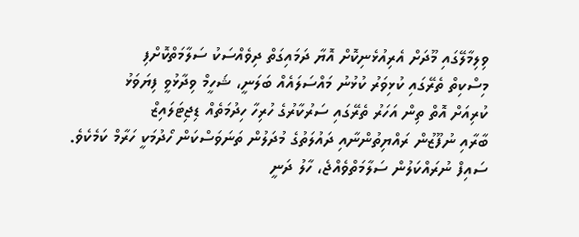ވިލިމާލޭގައި މޫދަށް އެރިއުޅެނިކޮށް އޮޔާ ދަމައިގަތް ދިވެއްސަކު ސަލާމަތްކޮށްފި
މިސްކިތް ތެރޭގައި ކުޅިވަރު ކުޅުނު މައްސަލައެއް ބަލަނީ، ޝަހީމް ވިދާޅުވީ ފިޔަވަޅު
ކުރިއަށް އޮތް ތިން އަހަރު ތެރޭގައި ސަރުކާރުގެ ހުރިހާ ހިދުމަތެއް ޑިޖިޓަލައިޒް
ބާރާއި ނުފޫޒުން ރައްޔިތުންނާއި ދައުލަތުގެ މުދަލުން ތަނަވަސްކަން ހޯދުމަކީ ހަރާމް ކަމެކެވެ.
ސައިފް ނުރައްކަލުން ސަލާމަތްވެއްޖެ، ހާލު ދަނީ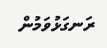ރަނގަޅުވަމުން